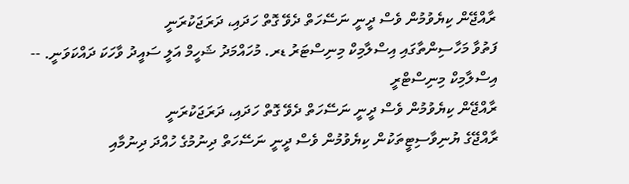ރާއްޖޭން ކިޔެވުމުން ވެސް ދީނީ ނަސޭހަތް ދެވޭ ގޮތް ހަދައި، ދަރަޖަކުރަނީ
ފަތުވާ މަހާސިންތާގައި އިސްލާމިކް މިނިސްޓަރު ޑރ. މުހައްމަދު ޝަހީމް އަލީ ސައީދު ވާހަކަ ދައްކަވަނީ. -- އިސްލާމިކް މިނިސްޓްރީ
ރާއްޖޭން ކިޔެވުމުން ވެސް ދީނީ ނަސޭހަތް ދެވޭ ގޮތް ހަދައި، ދަރަޖަކުރަނީ
ރާއްޖޭގެ ޔުނިވާސިޓީތަކުން ކިޔެވުމުން ވެސް ދީނީ ނަސޭހަތް ދިނުމުގެ ހުއްދަ ދިނުމާއި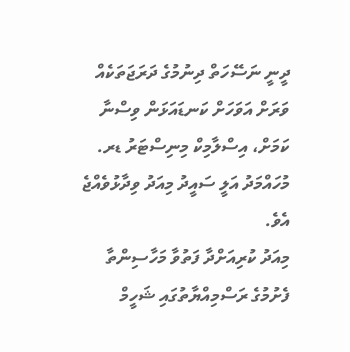ދީނީ ނަސޭހަތް ދިނުމުގެ ދަރަޖަތަކެއް ވަރަށް އަވަހަށް ކަނޑައަޅަން ވިސްނާ ކަމަށް، އިސްލާމިކް މިނިސްޓަރު ޑރ. މުހައްމަދު އަލީ ސައީދު މިއަދު ވިދާޅުވެއްޖެ އެވެ.
މިއަދު ކުރިއަށްދާ ފަތުވާ މަހާސިންތާ ފެށުމުގެ ރަސްމިއްޔާތުގައި ޝަހީމް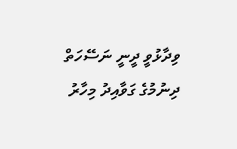ވިދާޅުވީ ދީނީ ނަސޭހަތް ދިނުމުގެ ގަވާއިދު މިހާރު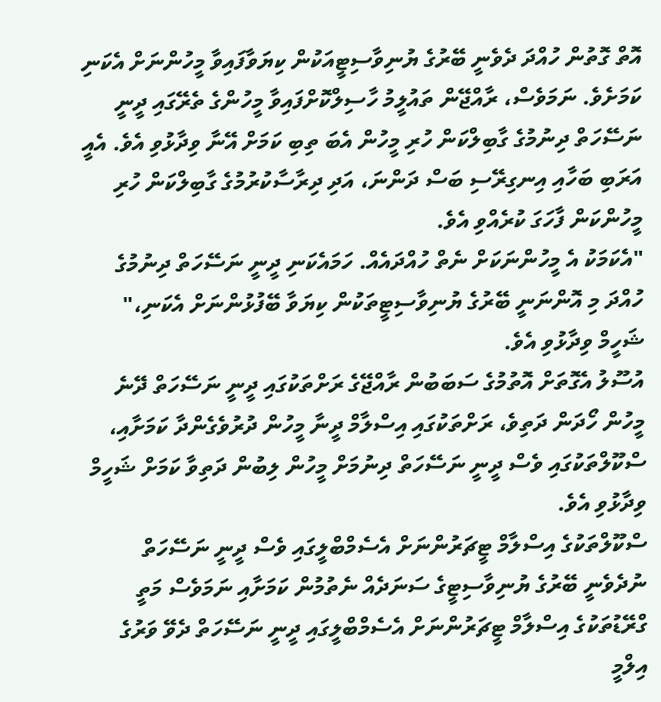އޮތް ގޮތުން ހުއްދަ ދެވެނީ ބޭރުގެ ޔުނިވާސިޓީއަކުން ކިޔަވާފައިވާ މީހުންނަށް އެކަނި ކަމަށެވެ. ނަމަވެސް، ރާއްޖޭން ތައުލީމު ހާސިލްކޮށްފައިވާ މީހުންގެ ތެރޭގައި ދީނީ ނަސޭހަތް ދިނުމުގެ ގާބިލްކަން ހުރި މީހުން އެބަ ތިބި ކަމަށް އޭނާ ވިދާޅުވި އެވެ. އެއީ އަރަބި ބަހާއި އިނގިރޭސި ބަސް ދަންނަ، އަދި ދިރާސާކުރުމުގެ ގާބިލްކަން ހުރި މީހުންކަން ފާހަގަ ކުރެއްވި އެވެ.
"އެކަމަކު އެ މީހުންނަކަށް ނެތް ހުއްދައެއް. ހަމައެކަނި ދީނީ ނަސޭހަތް ދިނުމުގެ ހުއްދަ މި އޮންނަނީ ބޭރުގެ ޔުނިވާސިޓީތަކުން ކިޔަވާ ބޭފުޅުންނަށް އެކަނި،" ޝަހީމް ވިދާޅުވި އެވެ.
އުސޫލު އެގޮތަށް އޮތުމުގެ ސަބަބުން ރާއްޖޭގެ ރަށްތަކުގައި ދީނީ ނަސޭހަތް ދޭނެ މީހުން ހޯދަން ދަތިވެ، ރަށްތަކުގައި އިސްލާމް ދީނާ މީހުން ދުރުވެގެންދާ ކަމަށާއި، ސްކޫލްތަކުގައި ވެސް ދީނީ ނަސޭހަތް ދިނުމަށް މީހުން ލިބުން ދަތިވާ ކަމަށް ޝަހީމް ވިދާޅުވި އެވެ.
ސްކޫލްތަކުގެ އިސްލާމް ޓީޗަރުންނަށް އެސެމްބްލީގައި ވެސް ދީނީ ނަސޭހަތް ނުދެވެނީ ބޭރުގެ ޔުނިވާސިޓީގެ ސަނަދެއް ނެތުމުން ކަމަށާއި ނަމަވެސް މަތީ ގްރޭޑުތަކުގެ އިސްލާމް ޓީޗަރުންނަށް އެސެމްބްލީގައި ދީނީ ނަސޭހަތް ދެވޭ ވަރުގެ އިލްމީ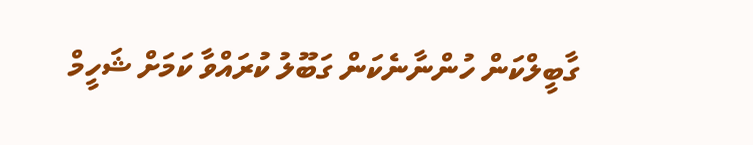ގާބީލްކަން ހުންނާނެކަން ގަބޫލު ކުރައްވާ ކަމަށް ޝަހީމް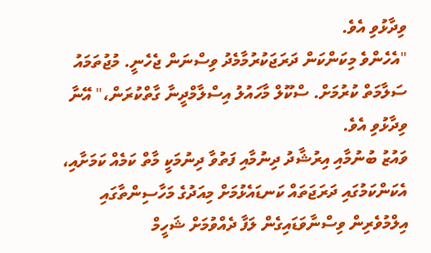ވިދާޅުވި އެވެ.
"އެހެންވެ މިކަންކަން ދަރަޖަކުރުމާމެދު ވިސްނަން ޖެހެނީ. މުޖުތަމައު ސަލާމަތް ކުރުމަށް. ސްކޫލް މާހައުލު އިސްލާމްދީނާ ގާތްކުރަން،" އޭނާ ވިދާޅުވި އެވެ.
ވައުޒު ބުނުމާއި އިރުޝާދު ދިނުމާއި ފަތުވާ ދިނުމަކީ މާތް ކަމެއް ކަމަށާއި، އެކަންކަމުގައި ދަރަޖަތައް ކަނޑައެޅުމަށް މިއަދުގެ މަހާސިންތާގައި އިލްމުވެރިން ވިސްނާވަޑައިގެން ލަފާ ދެއްވުމަށް ޝަހީމް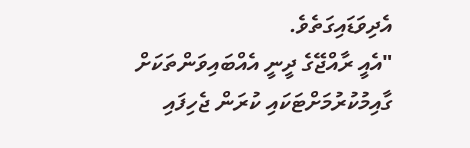އެދިވަޑައިގަތެވެ.
"އެއީ ރާއްޖޭގެ ދީނީ އެއްބައިވަންތަކަށް ގާއިމުކުރުމަށްޓަކައި ކުރަން ޖެހިފައި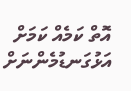އޮތް ކަމެއް ކަމަށް އަޅުގަނޑުމެންނަށް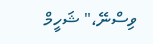ވިސްނޭ،" ޝަހީމް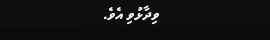ވިދާޅުވި އެވެ.